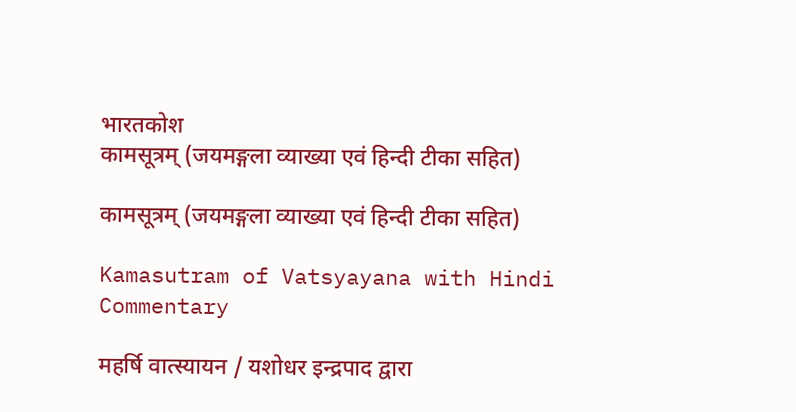भारतकोश
कामसूत्रम् (जयमङ्गला व्याख्या एवं हिन्दी टीका सहित)

कामसूत्रम् (जयमङ्गला व्याख्या एवं हिन्दी टीका सहित)

Kamasutram of Vatsyayana with Hindi Commentary

महर्षि वात्स्यायन / यशोधर इन्द्रपाद द्वारा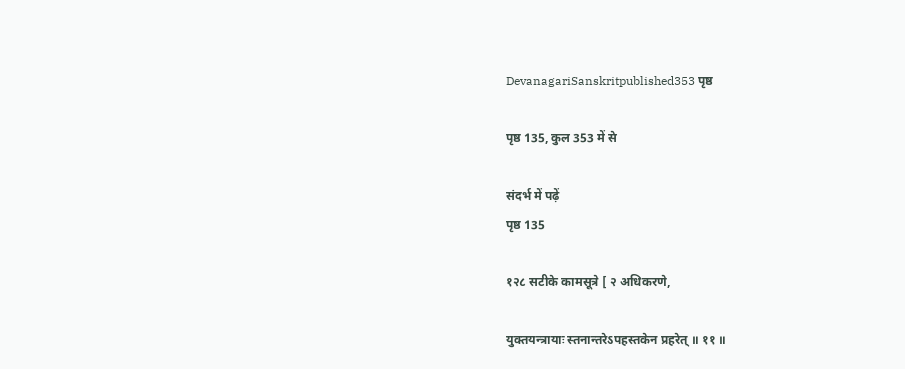DevanagariSanskritpublished353 पृष्ठ

पृष्ठ 135, कुल 353 में से

संदर्भ में पढ़ें
पृष्ठ 135

१२८ सटीके कामसूत्रे [ २ अधिकरणे,

युक्तयन्त्रायाः स्तनान्तरेऽपहस्तकेन प्रहरेत् ॥ ११ ॥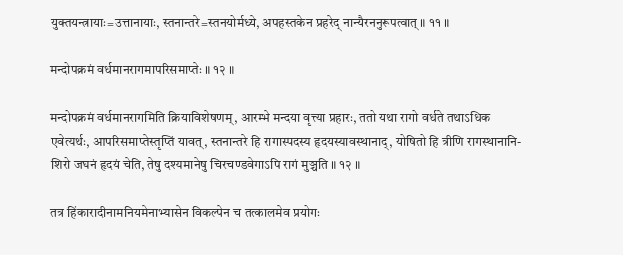युक्तयन्त्रायाः=उत्तानायाः, स्तनान्तरे=स्तनयोर्मध्ये, अपहस्तकेन प्रहरेद् नान्यैरननुरूपत्वात् ॥ ११ ॥

मन्दोपक्रमं वर्धमानरागमापरिसमाप्तेः ॥ १२ ॥

मन्दोपक्रमं वर्धमानरागमिति क्रियाविशेषणम्, आरम्भे मन्दया वृत्त्या प्रहारः, ततो यथा रागो वर्धते तथाऽधिक एवेत्यर्थः, आपरिसमाप्तेस्तृप्तिं यावत्, स्तनान्तरे हि रागास्पदस्य हृदयस्यावस्थानाद्, योषितो हि त्रीणि रागस्थानानि-शिरो जघनं हृदयं चेति, तेषु दश्यमानेषु चिरचण्डवेगाऽपि रागं मुञ्चति ॥ १२ ॥

तत्र हिंकारादीनामनियमेनाभ्यासेन विकल्पेन च तत्कालमेव प्रयोगः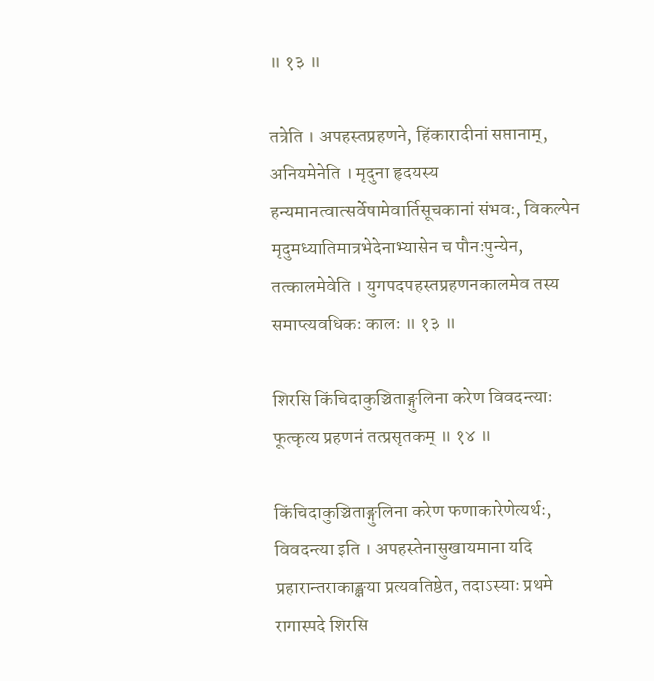॥ १३ ॥

तत्रेति । अपहस्तप्रहणने, हिंकारादीनां सप्तानाम्, अनियमेनेति । मृदुना हृदयस्य हन्यमानत्वात्सर्वेषामेवार्तिसूचकानां संभवः, विकल्पेन मृदुमध्यातिमात्रभेदेनाभ्यासेन च पौनःपुन्येन, तत्कालमेवेति । युगपदपहस्तप्रहणनकालमेव तस्य समाप्त्यवधिकः कालः ॥ १३ ॥

शिरसि किंचिदाकुञ्चिताङ्गुलिना करेण विवदन्त्याः फूत्कृत्य प्रहणनं तत्प्रसृतकम् ॥ १४ ॥

किंचिदाकुञ्चिताङ्गुलिना करेण फणाकारेणेत्यर्थः, विवदन्त्या इति । अपहस्तेनासुखायमाना यदि प्रहारान्तराकाङ्क्षया प्रत्यवतिष्ठेत, तदाऽस्याः प्रथमे रागास्पदे शिरसि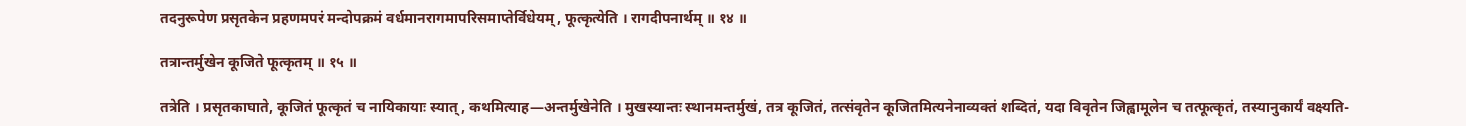तदनुरूपेण प्रसृतकेन प्रहणमपरं मन्दोपक्रमं वर्धमानरागमापरिसमाप्तेर्विधेयम्, फूत्कृत्येति । रागदीपनार्थम् ॥ १४ ॥

तत्रान्तर्मुखेन कूजिते फूत्कृतम् ॥ १५ ॥

तत्रेति । प्रसृतकाघाते, कूजितं फूत्कृतं च नायिकायाः स्यात्, कथमित्याह—अन्तर्मुखेनेति । मुखस्यान्तः स्थानमन्तर्मुखं, तत्र कूजितं, तत्संवृतेन कूजितमित्यनेनाव्यक्तं शब्दितं, यदा विवृतेन जिह्वामूलेन च तत्फूत्कृतं, तस्यानुकार्यं वक्ष्यति-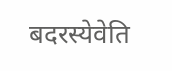बदरस्येवेति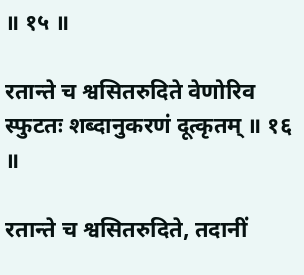॥ १५ ॥

रतान्ते च श्वसितरुदिते वेणोरिव स्फुटतः शब्दानुकरणं दूत्कृतम् ॥ १६ ॥

रतान्ते च श्वसितरुदिते, तदानीं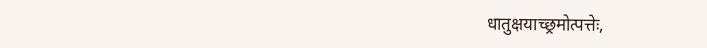धातुक्षयाच्छ्रमोत्पत्तेः,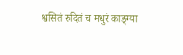श्वसितं रुदितं च मधुरं काङ्ग्या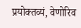प्रयोक्तव्यं, वेणोरिव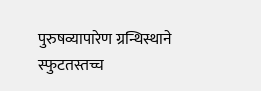पुरुषव्यापारेण ग्रन्थिस्थाने स्फुटतस्तच्च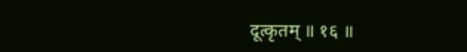दूत्कृतम् ॥ १६ ॥